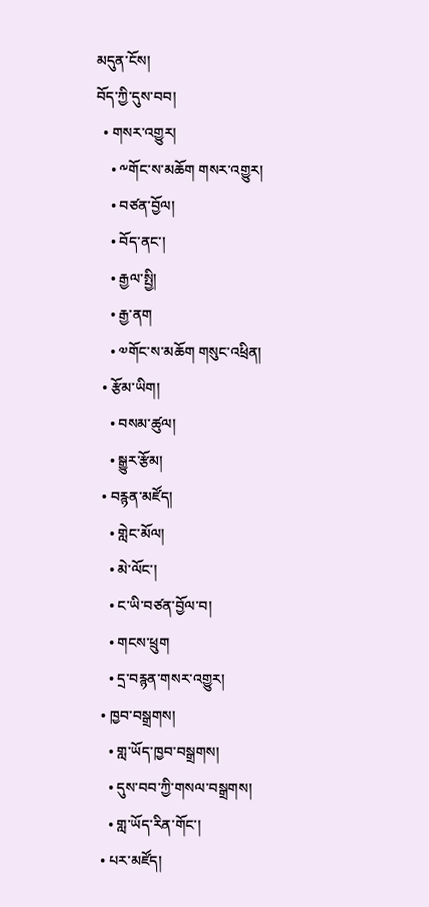མདུན་ངོས།
བོད་ཀྱི་དུས་བབ།
  • གསར་འགྱུར།
    • ༸གོང་ས་མཆོག གསར་འགྱུར།
    • བཙན་བྱོལ།
    • བོད་ནང་།
    • རྒྱལ་སྤྱི།
    • རྒྱ་ནག
    • ༧གོང་ས་མཆོག གསུང་འཕྲིན།
  • རྩོམ་ཡིག།
    • བསམ་ཚུལ།
    • སྒྱུར་རྩོམ།
  • བརྙན་མཛོད།
    • གླེང་མོལ།
    • མེ་ལོང་།
    • ང་ཡི་བཙན་བྱོལ་བ།
    • གངས་ཕྲུག
    • དྲ་བརྙན་གསར་འགྱུར།
  • ཁྱབ་བསྒྲགས།
    • གླ་ཡོད་ཁྱབ་བསྒྲགས།
    • དུས་བབ་ཀྱི་གསལ་བསྒྲགས།
    • གླ་ཡོད་རིན་གོང་།
  • པར་མཛོད།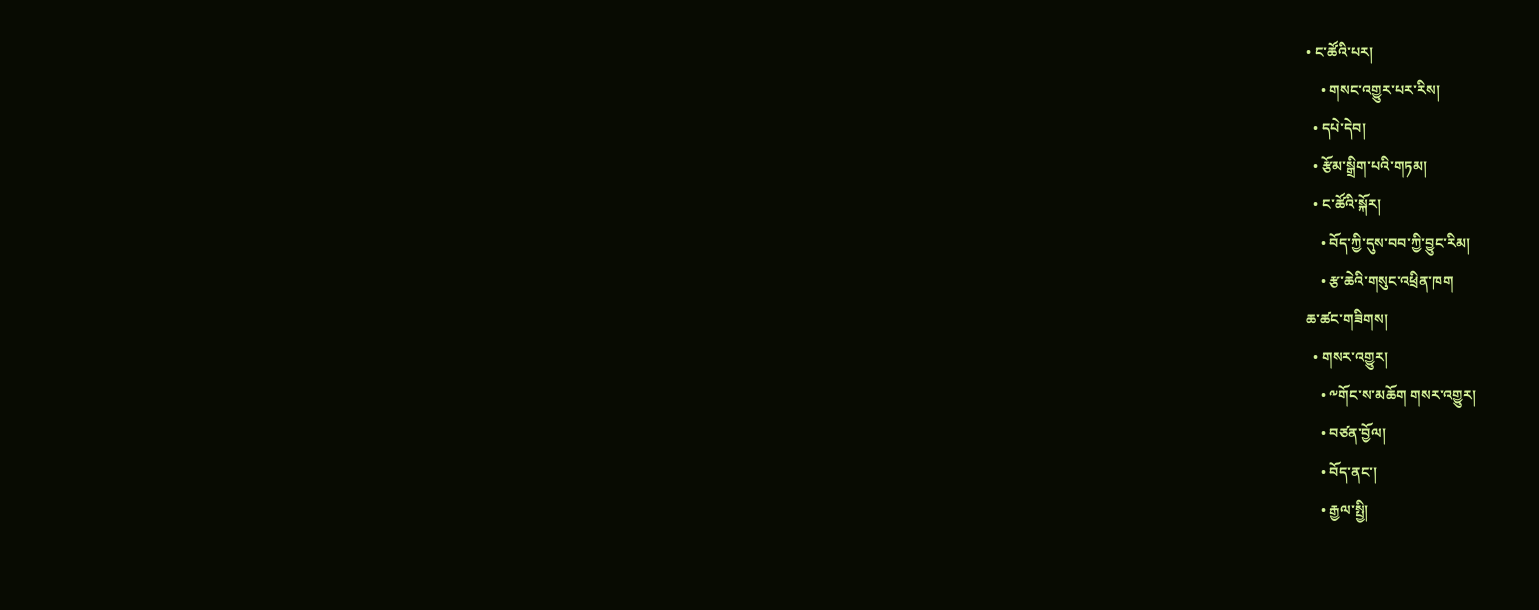• ང་ཚོའི་པར།
    • གསང་འགྱུར་པར་རིས།
  • དཔེ་དེབ།
  • རྩོམ་སྒྲིག་པའི་གཏམ།
  • ང་ཚོའི་སྐོར།
    • བོད་ཀྱི་དུས་བབ་ཀྱི་བྱུང་རིམ།
    • རྩ་ཆེའི་གསུང་འཕྲིན་ཁག
ཆ་ཚང་གཟིགས།
  • གསར་འགྱུར།
    • ༸གོང་ས་མཆོག གསར་འགྱུར།
    • བཙན་བྱོལ།
    • བོད་ནང་།
    • རྒྱལ་སྤྱི།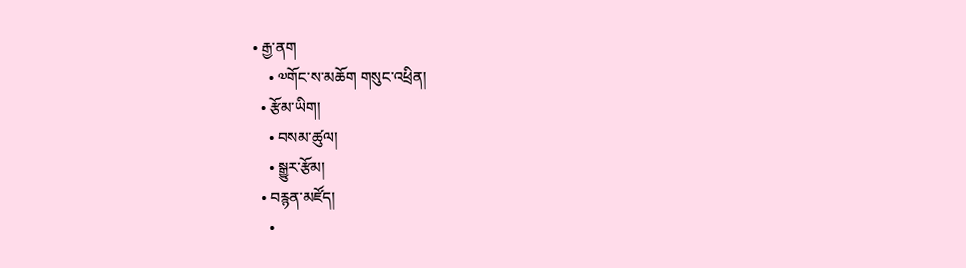• རྒྱ་ནག
    • ༧གོང་ས་མཆོག གསུང་འཕྲིན།
  • རྩོམ་ཡིག།
    • བསམ་ཚུལ།
    • སྒྱུར་རྩོམ།
  • བརྙན་མཛོད།
    •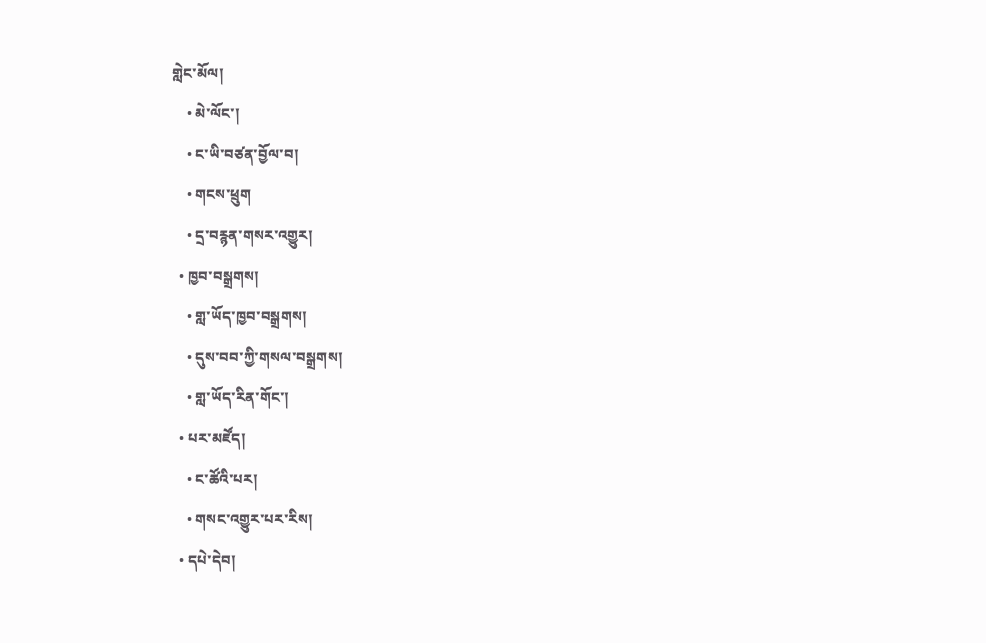གླེང་མོལ།
    • མེ་ལོང་།
    • ང་ཡི་བཙན་བྱོལ་བ།
    • གངས་ཕྲུག
    • དྲ་བརྙན་གསར་འགྱུར།
  • ཁྱབ་བསྒྲགས།
    • གླ་ཡོད་ཁྱབ་བསྒྲགས།
    • དུས་བབ་ཀྱི་གསལ་བསྒྲགས།
    • གླ་ཡོད་རིན་གོང་།
  • པར་མཛོད།
    • ང་ཚོའི་པར།
    • གསང་འགྱུར་པར་རིས།
  • དཔེ་དེབ།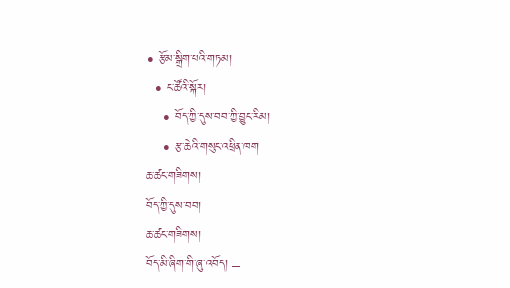• རྩོམ་སྒྲིག་པའི་གཏམ།
  • ང་ཚོའི་སྐོར།
    • བོད་ཀྱི་དུས་བབ་ཀྱི་བྱུང་རིམ།
    • རྩ་ཆེའི་གསུང་འཕྲིན་ཁག
ཆ་ཚང་གཟིགས།
བོད་ཀྱི་དུས་བབ།
ཆ་ཚང་གཟིགས།
བོད་མི་ཞིག་གི་ཞུ་འབོད། –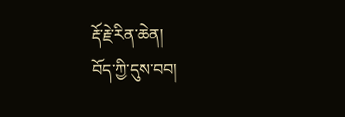རྡོ་རྗེ་རིན་ཆེན།
བོད་ཀྱི་དུས་བབ།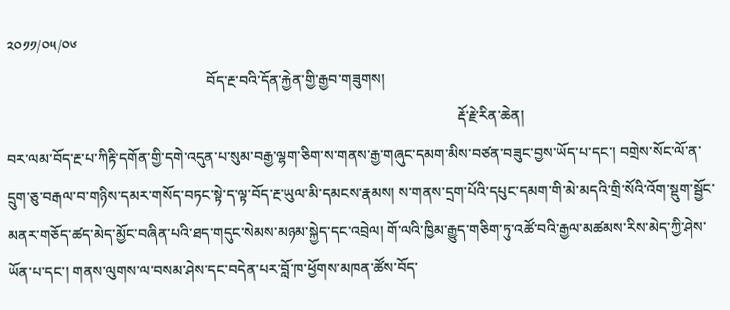༢༠༡༡/༠༥/༠༦
                                                       བོད་རྔ་བའི་དོན་རྐྱེན་གྱི་རྒྱབ་གཟུགས།
                                                                                                                            རྡོ་རྗེ་རིན་ཆེན།
བར་ལམ་བོད་རྔ་པ་ཀིརྟི་དགོན་གྱི་དགེ་འདུན་པ་སུམ་བརྒྱ་ལྷག་ཅིག་ས་གནས་རྒྱ་གཞུང་དམག་མིས་བཙན་བཟུང་བྱས་ཡོད་པ་དང་། བགྲེས་སོང་ལོ་ན་དྲུག་ཅུ་བརྒལ་བ་གཉིས་དམར་གསོད་བཏང་སྟེ་ད་ལྟ་བོད་རྔ་ཡུལ་མི་དམངས་རྣམས། ས་གནས་དྲག་པོའི་དཔུང་དམག་གི་མེ་མདའི་གྲི་སོའི་འོག་སྡུག་སྦྱོང་མནར་གཅོད་ཚད་མེད་མྱོང་བཞིན་པའི་ཐད་གདུང་སེམས་མཉམ་སྐྱེད་དང་འབྲེལ། གོ་ལའི་ཁྱིམ་རྒྱུད་གཅིག་ཏུ་འཚོ་བའི་རྒྱལ་མཚམས་རིས་མེད་ཀྱི་ཤེས་ཡོན་པ་དང་། གནས་ལུགས་ལ་བསམ་ཤེས་དང་བདེན་པར་བློ་ཁ་ཕྱོགས་མཁན་ཚོས་བོད་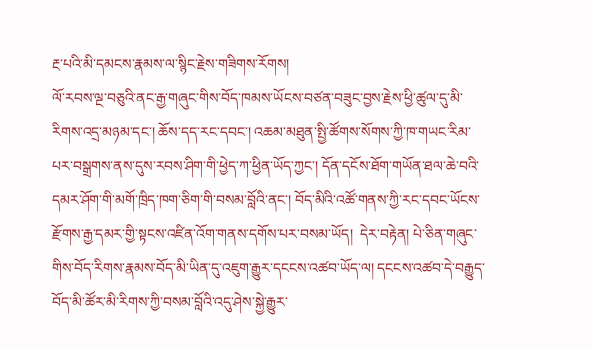རྔ་པའི་མི་དམངས་རྣམས་ལ་སྙིང་རྗེས་གཟིགས་རོགས།
ལོ་རབས་ལྔ་བཅུའི་ནང་རྒྱ་གཞུང་གིས་བོད་ཁམས་ཡོངས་བཙན་བཟུང་བྱས་རྗེས་ཕྱི་ཚུལ་དུ་མི་རིགས་འདྲ་མཉམ་དང་། ཆོས་དད་རང་དབང་། འཆམ་མཐུན་སྤྱི་ཚོགས་སོགས་ཀྱི་ཁ་གཡང་རིམ་པར་བསྒྲགས་ནས་དུས་རབས་ཤིག་གི་ཕྱེད་ཀ་ཕྱིན་ཡོད་ཀྱང་། དོན་དངོས་ཐོག་གཡོན་ཐལ་ཆེ་བའི་དམར་ཤོག་གི་མགོ་ཁྲིད་ཁག་ཅིག་གི་བསམ་བློའི་ནང་། བོད་མིའི་འཚོ་གནས་ཀྱི་རང་དབང་ཡོངས་རྫོགས་རྒྱ་དམར་གྱི་སྟངས་འཛིན་འོག་གནས་དགོས་པར་བསམ་ཡོད།  དེར་བརྟེན། པེ་ཅིན་གཞུང་གིས་བོད་རིགས་རྣམས་བོད་མི་ཡིན་དུ་འཇུག་རྒྱུར་དངངས་འཚབ་ཡོད་ལ། དངངས་འཚབ་དེ་བརྒྱུད་བོད་མི་ཚོར་མི་རིགས་ཀྱི་བསམ་བློའི་འདུ་ཤེས་སྐྱེ་རྒྱུར་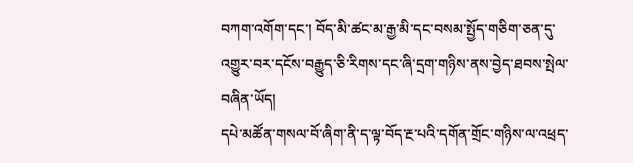བཀག་འགོག་དང་། བོད་མི་ཚང་མ་རྒྱ་མི་དང་བསམ་སྤྱོད་གཅིག་ཅན་དུ་འགྱུར་བར་དངོས་བརྒྱུད་ཅི་རིགས་དང་ཞི་དྲག་གཉིས་ནས་བྱེད་ཐབས་སྤེལ་བཞིན་ཡོད།
དཔེ་མཚོན་གསལ་བོ་ཞིག་ནི་ད་ལྟ་བོད་རྔ་པའི་དགོན་གྲོང་གཉིས་ལ་འཕྲད་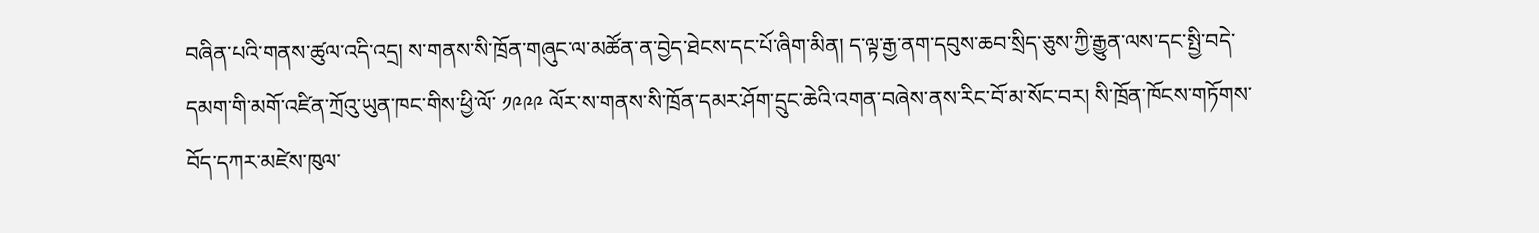བཞིན་པའི་གནས་ཚུལ་འདི་འདྲ། ས་གནས་སི་ཁྲོན་གཞུང་ལ་མཚོན་ན་བྱེད་ཐེངས་དང་པོ་ཞིག་མིན། ད་ལྟ་རྒྱ་ནག་དབུས་ཆབ་སྲིད་ཅུས་ཀྱི་རྒྱུན་ལས་དང་སྤྱི་བདེ་དམག་གི་མགོ་འཛིན་ཀྲོའུ་ཡུན་ཁང་གིས་ཕྱི་ལོ་ ༡༩༩༩ ལོར་ས་གནས་སི་ཁྲོན་དམར་ཤོག་དྲུང་ཆེའི་འགན་བཞེས་ནས་རིང་བོ་མ་སོང་བར། སི་ཁྲོན་ཁོངས་གཏོགས་བོད་དཀར་མཛེས་ཁུལ་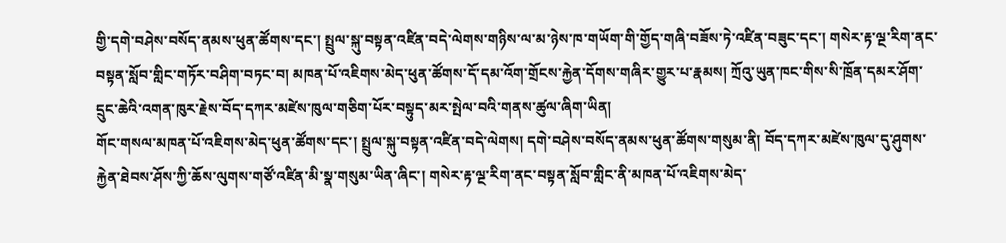གྱི་དགེ་བཤེས་བསོད་ནམས་ཕུན་ཚོགས་དང་། སྤྲུལ་སྐུ་བསྟན་འཛིན་བདེ་ལེགས་གཉིས་ལ་མ་ཉེས་ཁ་གཡོག་གི་གྱོད་གཞི་བཟོས་ཏེ་འཛིན་བཟུང་དང་། གསེར་རྟ་ལྔ་རིག་ནང་བསྟན་སློབ་གླིང་གཏོར་བཤིག་བཏང་བ། མཁན་པོ་འཇིགས་མེད་ཕུན་ཚོགས་དོ་དམ་འོག་གྲོངས་རྐྱེན་དོགས་གཞིར་གྱུར་པ་རྣམས། ཀྲོའུ་ཡུན་ཁང་གིས་སི་ཁྲོན་དམར་ཤོག་དྲུང་ཆེའི་འགན་ཁུར་རྗེས་བོད་དཀར་མཛེས་ཁུལ་གཅིག་པོར་བསྟུད་མར་སྤེལ་བའི་གནས་ཚུལ་ཞིག་ཡིན།
གོང་གསལ་མཁན་པོ་འཇིགས་མེད་ཕུན་ཚོགས་དང་། སྤྲུལ་སྐུ་བསྟན་འཛིན་བདེ་ལེགས། དགེ་བཤེས་བསོད་ནམས་ཕུན་ཚོགས་གསུམ་ནི། བོད་དཀར་མཛེས་ཁུལ་དུ་ཤུགས་རྐྱེན་ཐེབས་ཤོས་ཀྱི་ཆོས་ལུགས་གཙོ་འཛིན་མི་སྣ་གསུམ་ཡིན་ཞིང་། གསེར་རྟ་ལྔ་རིག་ནང་བསྟན་སློབ་གླིང་ནི་མཁན་པོ་འཇིགས་མེད་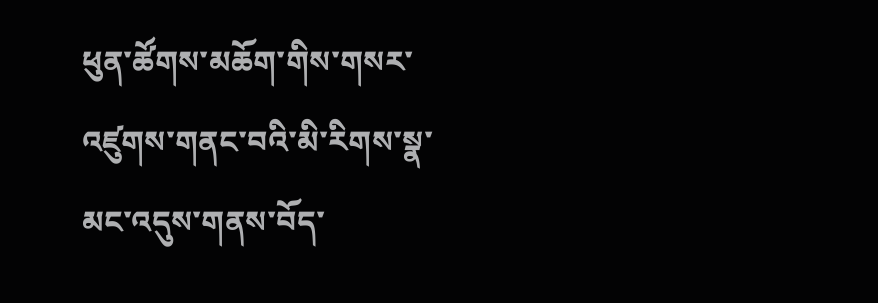ཕུན་ཚོགས་མཆོག་གིས་གསར་འཛུགས་གནང་བའི་མི་རིགས་སྣ་མང་འདུས་གནས་བོད་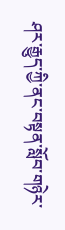ཤར་རྒྱུད་ཀྱི་ནང་བསྟན་སློབ་གཉེར་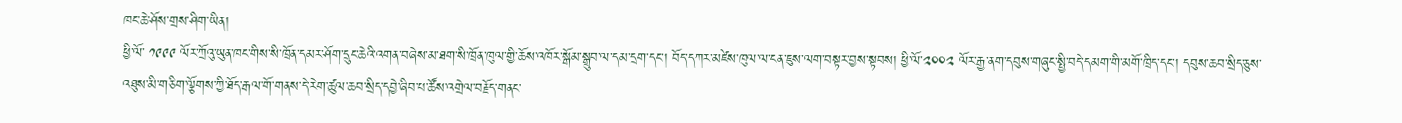ཁང་ཆེ་ཤོས་གྲས་ཤིག་ཡིན།
ཕྱི་ལོ་ ༡༩༩༩ ལོར་ཀྲོའུ་ཡུན་ཁང་གིས་སི་ཁྲོན་དམར་ཤོག་དྲུང་ཆེའི་འགན་བཞེས་མ་ཐག་སི་ཁྲོན་ཁུལ་གྱི་ཆོས་འཁོར་སྒོམ་སྒྲུབ་ལ་དམ་དྲག་དང་། བོད་དཀར་མཛེས་ཁུལ་ལ་ངན་ཇུས་ལག་བསྟར་བྱས་སྟབས། ཕྱི་ལོ་༢༠༠༢ ལོར་རྒྱ་ནག་དབུས་གཞུང་སྤྱི་བདེ་དམག་གི་མགོ་ཁྲིད་དང་། དབུས་ཆབ་སྲིད་ཅུས་འཐུས་མི་གཅིག་ལྕོགས་ཀྱི་ཐོད་རྒལ་གོ་གནས་དེ་རེག་ཚུལ་ཆབ་སྲིད་དབྱེ་ཞིབ་པ་ཚོས་འགྲེལ་བརྗོད་གནང་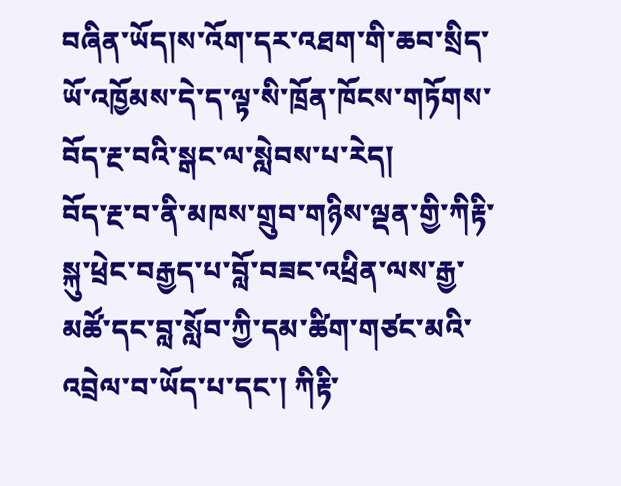བཞིན་ཡོད།ས་འོག་དར་འཐག་གི་ཆབ་སྲིད་ཡོ་འཁྱོམས་དེ་ད་ལྟ་སི་ཁྲོན་ཁོངས་གཏོགས་བོད་རྔ་བའི་སྒང་ལ་སླེབས་པ་རེད།
བོད་རྔ་བ་ནི་མཁས་གྲུབ་གཉིས་ལྡན་གྱི་ཀིརྟི་སྐུ་ཕྲེང་བརྒྱད་པ་བློ་བཟང་འཕྲིན་ལས་རྒྱ་མཚོ་དང་བླ་སློབ་ཀྱི་དམ་ཚིག་གཙང་མའི་འབྲེལ་བ་ཡོད་པ་དང་། ཀིརྟི་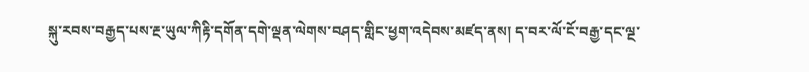སྐུ་རབས་བརྒྱད་པས་རྔ་ཡུལ་ཀིརྟི་དགོན་དགེ་ལྡན་ལེགས་བཤད་གླིང་ཕྱག་འདེབས་མཛད་ནས། ད་བར་ལོ་ངོ་བརྒྱ་དང་ལྔ་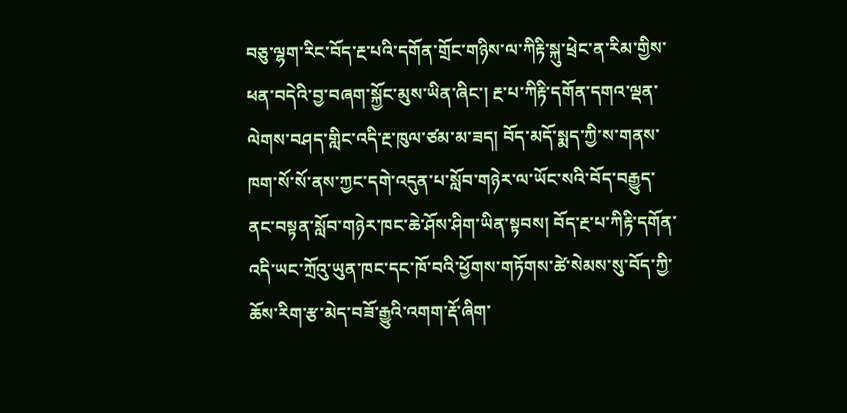བཅུ་ལྷག་རིང་བོད་རྔ་པའི་དགོན་གྲོང་གཉིས་ལ་ཀིརྟི་སྐུ་ཕྲེང་ན་རིམ་གྱིས་ཕན་བདེའི་བྱ་བཞག་སྐྱོང་མུས་ཡིན་ཞིང་། རྔ་པ་ཀིརྟི་དགོན་དགའ་ལྡན་ལེགས་བཤད་གླིང་འདི་རྔ་ཁུལ་ཙམ་མ་ཟད། བོད་མདོ་སྨད་ཀྱི་ས་གནས་ཁག་སོ་སོ་ནས་ཀྱང་དགེ་འདུན་པ་སློབ་གཉེར་ལ་ཡོང་སའི་བོད་བརྒྱུད་ནང་བསྟན་སློབ་གཉེར་ཁང་ཆེ་ཤོས་ཤིག་ཡིན་སྟབས། བོད་རྔ་པ་ཀིརྟི་དགོན་འདི་ཡང་ཀྲོའུ་ཡུན་ཁང་དང་ཁོ་བའི་ཕྱོགས་གཏོགས་ཚེ་སེམས་སུ་བོད་ཀྱི་ཆོས་རིག་རྩ་མེད་བཟོ་རྒྱུའི་འགག་རྡོ་ཞིག་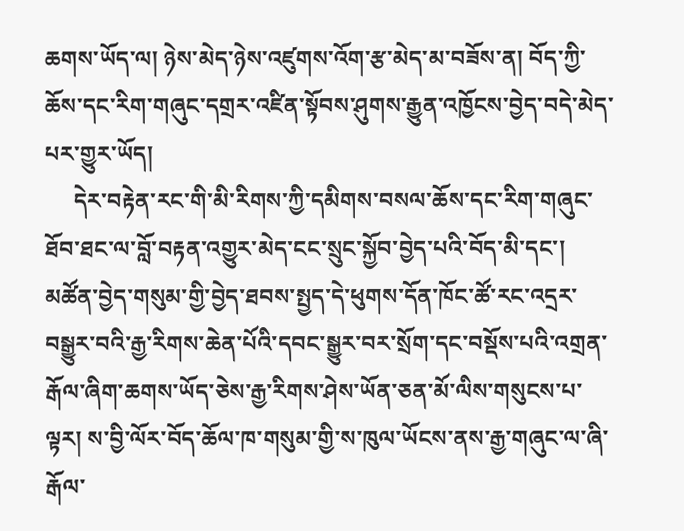ཆགས་ཡོད་ལ། ཉེས་མེད་ཉེས་འཛུགས་འོག་རྩ་མེད་མ་བཟོས་ན། བོད་ཀྱི་ཆོས་དང་རིག་གཞུང་དགྲར་འཛིན་སྟོབས་ཤུགས་རྒྱུན་འཁྱོངས་བྱེད་བདེ་མེད་པར་གྱུར་ཡོད།
     དེར་བརྟེན་རང་གི་མི་རིགས་ཀྱི་དམིགས་བསལ་ཆོས་དང་རིག་གཞུང་ཐོབ་ཐང་ལ་བློ་བརྟན་འགྱུར་མེད་ངང་སྲུང་སྐྱོབ་བྱེད་པའི་བོད་མི་དང་། མཚོན་བྱེད་གསུམ་གྱི་བྱེད་ཐབས་སྤྱད་དེ་ཕུགས་དོན་ཁོང་ཚོ་རང་འདྲར་བསྒྱུར་བའི་རྒྱ་རིགས་ཆེན་པོའི་དབང་སྒྱུར་བར་སྲོག་དང་བསྡོས་པའི་འགྲན་རྒོལ་ཞིག་ཆགས་ཡོད་ཅེས་རྒྱ་རིགས་ཤེས་ཡོན་ཅན་མོ་ལིས་གསུངས་པ་ལྟར། ས་བྱི་ལོར་བོད་ཆོལ་ཁ་གསུམ་གྱི་ས་ཁུལ་ཡོངས་ནས་རྒྱ་གཞུང་ལ་ཞི་རྒོལ་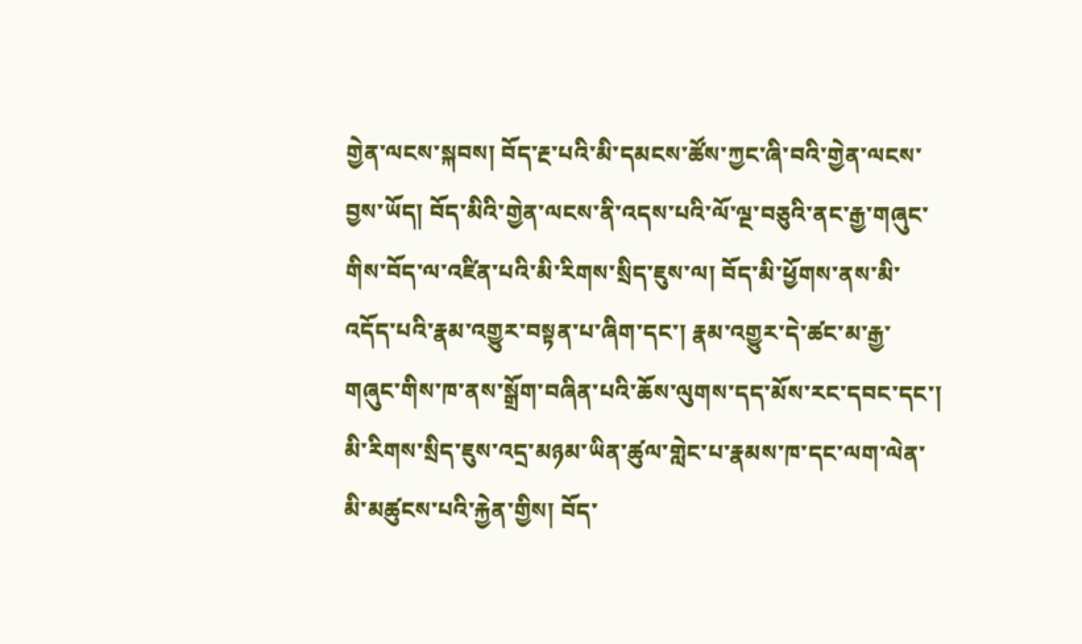གྱེན་ལངས་སྐབས། བོད་རྔ་པའི་མི་དམངས་ཚོས་ཀྱང་ཞི་བའི་གྱེན་ལངས་བྱས་ཡོད། བོད་མིའི་གྱེན་ལངས་ནི་འདས་པའི་ལོ་ལྔ་བཅུའི་ནང་རྒྱ་གཞུང་གིས་བོད་ལ་འཛིན་པའི་མི་རིགས་སྲིད་ཇུས་ལ། བོད་མི་ཕྱོགས་ནས་མི་འདོད་པའི་རྣམ་འགྱུར་བསྟན་པ་ཞིག་དང་། རྣམ་འགྱུར་དེ་ཚང་མ་རྒྱ་གཞུང་གིས་ཁ་ནས་སྒྲོག་བཞིན་པའི་ཆོས་ལུགས་དད་མོས་རང་དབང་དང་། མི་རིགས་སྲིད་ཇུས་འདྲ་མཉམ་ཡིན་ཚུལ་གླེང་པ་རྣམས་ཁ་དང་ལག་ལེན་མི་མཚུངས་པའི་རྐྱེན་གྱིས། བོད་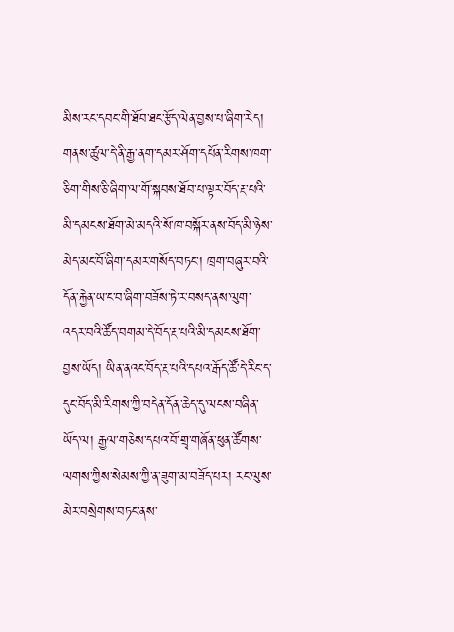མིས་རང་དབང་གི་ཐོབ་ཐང་རྩོད་ལེན་བྱས་པ་ཞིག་རེད།
གནས་ཚུལ་དེ་ནི་རྒྱ་ནག་དམར་ཤོག་དཔོན་རིགས་ཁག་ཅིག་གིས་ཅི་ཞིག་ལ་གོ་སྐབས་ཐོབ་པ་ལྟར་བོད་རྔ་པའི་མི་དམངས་ཐོག་མེ་མདའི་སོ་ཁ་བསྐོར་ནས་བོད་མི་ཉེས་མེད་མང་བོ་ཞིག་དམར་གསོད་བཏང་། ཁྲག་བཞུར་བའི་དོན་རྐྱེན་ཡ་ང་བ་ཞིག་བཟོས་ཏེ་ར་བསད་ནས་ལུག་འདར་བའི་ཚོད་བགམ་དེ་བོད་རྔ་པའི་མི་དམངས་ཐོག་བྱས་ཡོད། ཡིན་ནའང་བོད་རྔ་པའི་དཔའ་རྒོད་ཚོ་དེ་རིང་ད་དུང་བོད་མི་རིགས་ཀྱི་བདེན་དོན་ཆེད་དུ་ལངས་བཞིན་ཡོད་ལ། རྒྱལ་གཅེས་དཔའ་བོ་གྲྭ་གཞོན་ཕུན་ཚོགས་ལགས་ཀྱིས་སེམས་ཀྱི་ན་ཟུག་མ་བཟོད་པར། རང་ལུས་མེར་བསྲེགས་བཏང་ནས་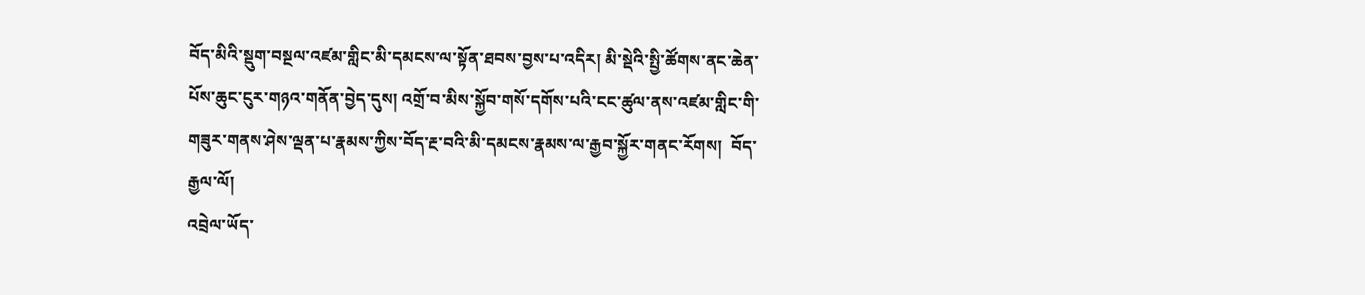བོད་མིའི་སྡུག་བསྔལ་འཛམ་གླིང་མི་དམངས་ལ་སྟོན་ཐབས་བྱས་པ་འདིར། མི་སྡེའི་སྤྱི་ཚོགས་ནང་ཆེན་པོས་ཆུང་ངུར་གཉའ་གནོན་བྱེད་དུས། འགྲོ་བ་མིས་སྐྱོབ་གསོ་དགོས་པའི་ངང་ཚུལ་ནས་འཛམ་གླིང་གི་གཟུར་གནས་ཤེས་ལྡན་པ་རྣམས་ཀྱིས་བོད་རྔ་བའི་མི་དམངས་རྣམས་ལ་རྒྱབ་སྐྱོར་གནང་རོགས།  བོད་རྒྱལ་ལོ།
འབྲེལ་ཡོད་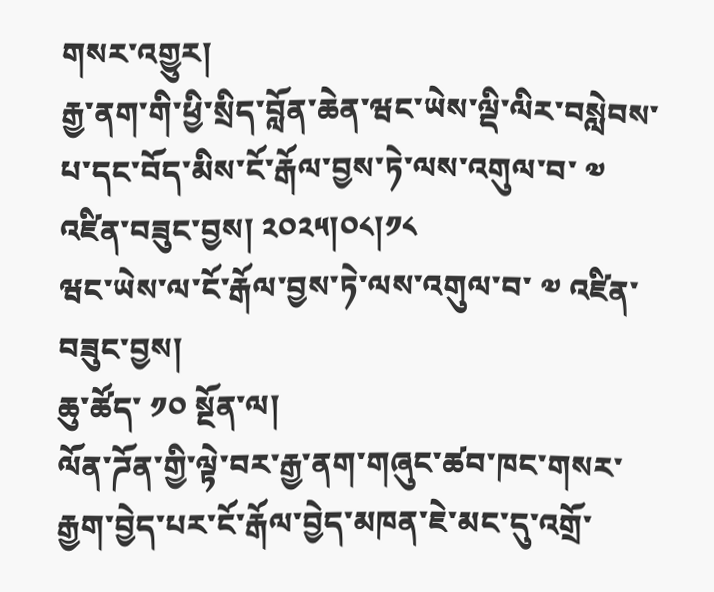གསར་འགྱུར།
རྒྱ་ནག་གི་ཕྱི་སྲིད་བློན་ཆེན་ཝང་ཡེས་ལྡི་ལིར་བསླེབས་པ་དང་བོད་མིས་ངོ་རྒོལ་བྱས་ཏེ་ལས་འགུལ་བ་ ༧ འཛིན་བཟུང་བྱས། ༢༠༢༥།༠༨།༡༨
ཝང་ཡེས་ལ་ངོ་རྒོལ་བྱས་ཏེ་ལས་འགུལ་བ་ ༧ འཛིན་བཟུང་བྱས།
ཆུ་ཚོད་ ༡༠ སྔོན་ལ།
ལོན་ཌོན་གྱི་ལྟེ་བར་རྒྱ་ནག་གཞུང་ཚབ་ཁང་གསར་རྒྱག་བྱེད་པར་ངོ་རྒོལ་བྱེད་མཁན་ཇེ་མང་དུ་འགྲོ་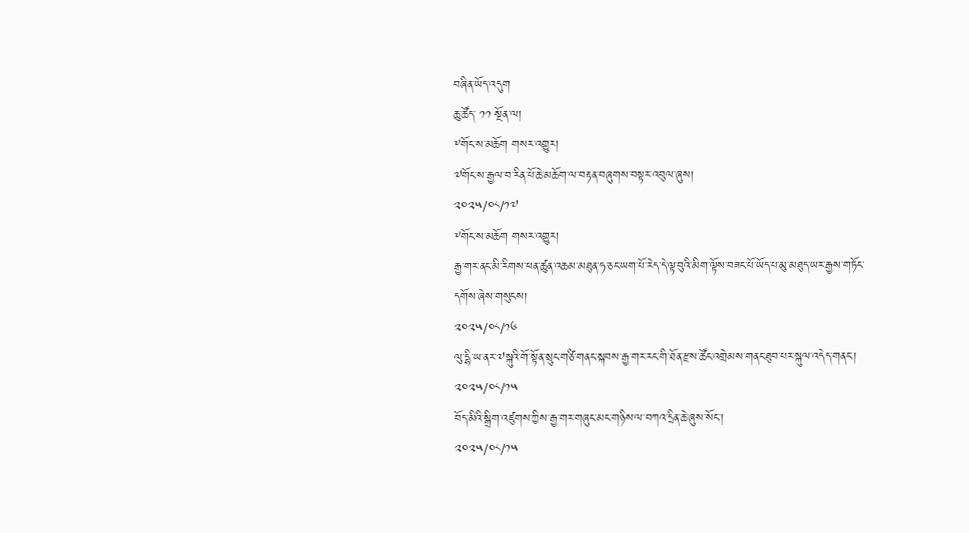བཞིན་ཡོད་འདུག
ཆུ་ཚོད་ ༡༡ སྔོན་ལ།
༸གོང་ས་མཆོག གསར་འགྱུར།
༧གོང་ས་རྒྱལ་བ་རིན་པོ་ཆེ་མཆོག་ལ་བརྟན་བཞུགས་བསྟར་འབུལ་ཞུས།
༢༠༢༥/༠༨/༡༧
༸གོང་ས་མཆོག གསར་འགྱུར།
རྒྱ་གར་ནང་མི་རིགས་ཕན་ཚུན་འཆམ་མཐུན་ཧ་ཅང་ཡག་པོ་རེད་དེ་ལྟ་བུའི་མིག་ལྟོས་བཟང་པོ་ཡོད་པ་མུ་མཐུད་ཡར་རྒྱས་གཏོང་དགོས་ཞེས་གསུངས།
༢༠༢༥/༠༨/༡༦
ལུ་དྷི་ཡ་ནར་༧སྐུའི་གོ་སྟོན་སྲུང་གཙི་གནང་སྐབས་རྒྱ་གར་རང་གི་ཐོན་རྫས་ཚོང་འགྲེམས་གནང་ཐུབ་པར་སྐུལ་འདེད་གནང་།
༢༠༢༥/༠༨/༡༥
བོད་མིའི་སྒྲིག་འཛུགས་ཀྱིས་རྒྱ་གར་གཞུང་མང་གཉིས་ལ་བཀའ་དྲིན་ཆེ་ཞུས་སོང་།
༢༠༢༥/༠༨/༡༥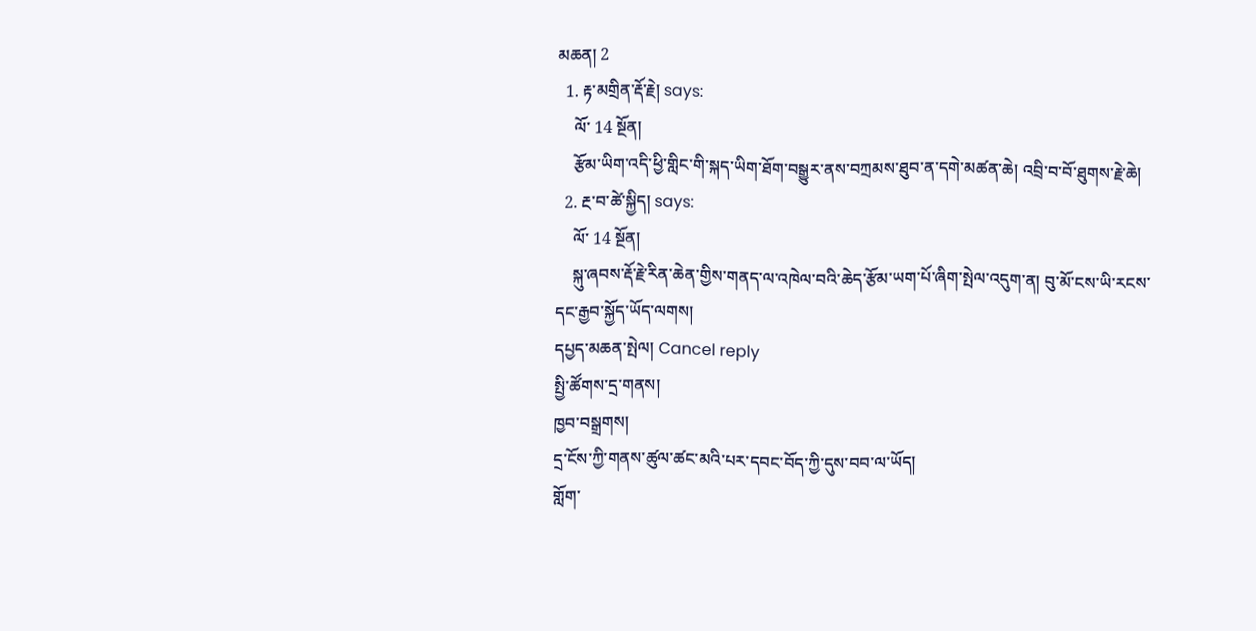མཆན། 2
  1. རྟ་མགྲིན་རྡོ་རྗེ། says:
    ལོ་ 14 སྔོན།
    རྩོམ་ཡིག་འདི་ཕྱི་གླིང་གི་སྐད་ཡིག་ཐོག་བསྒྱུར་ནས་བཀྲམས་ཐུབ་ན་དགེ་མཚན་ཆེ། འབྲི་བ་བོ་ཐུགས་རྗེ་ཆེ།
  2. རྔ་བ་ཚེ་སྐྱིད། says:
    ལོ་ 14 སྔོན།
    སྐུ་ཞབས་རྡོ་རྗེ་རིན་ཆེན་གྱིས་གནད་ལ་འཁེལ་བའི་ཆེད་རྩོམ་ཡག་པོ་ཞིག་སྤེལ་འདུག་ན། བུ་མོ་ངས་ཡི་རངས་དང་རྒྱབ་སྐྱོད་ཡོད་ལགས།
དཔྱད་མཆན་སྤེལ། Cancel reply
སྤྱི་ཚོགས་དྲ་གནས།
ཁྱབ་བསྒྲགས།
དྲ་ངོས་ཀྱི་གནས་ཚུལ་ཚང་མའི་པར་དབང་བོད་ཀྱི་དུས་བབ་ལ་ཡོད།
གློག་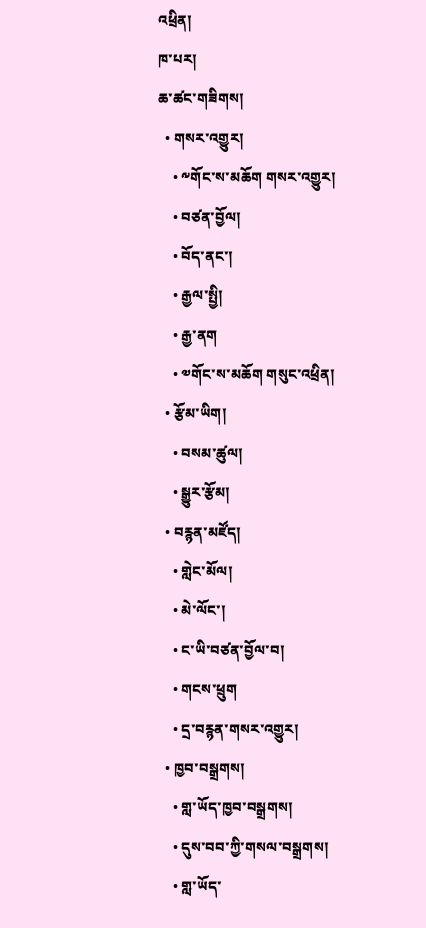འཕྲིན།
ཁ་པར།
ཆ་ཚང་གཟིགས།
  • གསར་འགྱུར།
    • ༸གོང་ས་མཆོག གསར་འགྱུར།
    • བཙན་བྱོལ།
    • བོད་ནང་།
    • རྒྱལ་སྤྱི།
    • རྒྱ་ནག
    • ༧གོང་ས་མཆོག གསུང་འཕྲིན།
  • རྩོམ་ཡིག།
    • བསམ་ཚུལ།
    • སྒྱུར་རྩོམ།
  • བརྙན་མཛོད།
    • གླེང་མོལ།
    • མེ་ལོང་།
    • ང་ཡི་བཙན་བྱོལ་བ།
    • གངས་ཕྲུག
    • དྲ་བརྙན་གསར་འགྱུར།
  • ཁྱབ་བསྒྲགས།
    • གླ་ཡོད་ཁྱབ་བསྒྲགས།
    • དུས་བབ་ཀྱི་གསལ་བསྒྲགས།
    • གླ་ཡོད་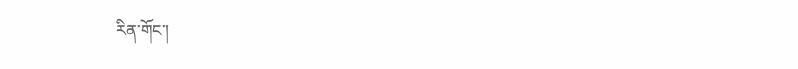རིན་གོང་།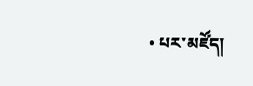• པར་མཛོད།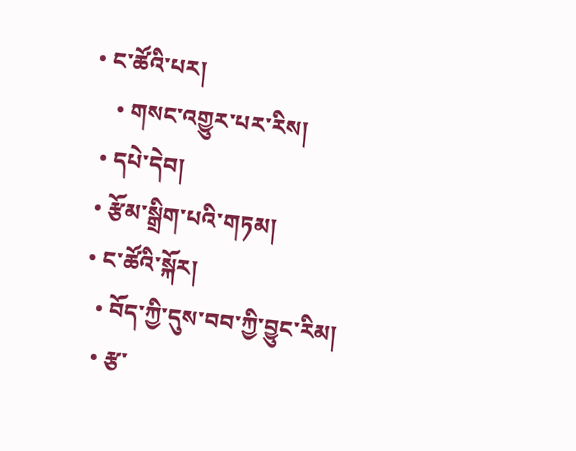• ང་ཚོའི་པར།
    • གསང་འགྱུར་པར་རིས།
  • དཔེ་དེབ།
  • རྩོམ་སྒྲིག་པའི་གཏམ།
  • ང་ཚོའི་སྐོར།
    • བོད་ཀྱི་དུས་བབ་ཀྱི་བྱུང་རིམ།
    • རྩ་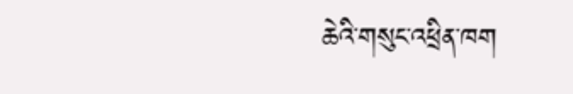ཆེའི་གསུང་འཕྲིན་ཁག